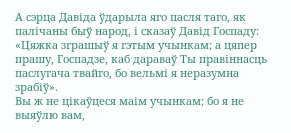А сэрца Давіда ўдарыла яго пасля таго, як палічаны быў народ, і сказаў Давід Госпаду: «Цяжка зграшыў я гэтым учынкам; а цяпер прашу, Госпадзе, каб дараваў Ты правіннасць паслугача твайго, бо вельмі я неразумна зрабіў».
Вы ж не цікаўцеся маім учынкам; бо я не выяўлю вам,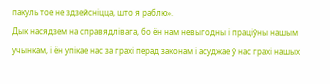пакуль тое не здзейсніцца, што я раблю».
Дык насядзем на справядлівага, бо ён нам невыгодны і праціўны нашым учынкам, і ён упікае нас за грахі перад законам і асуджае ў нас грахі нашых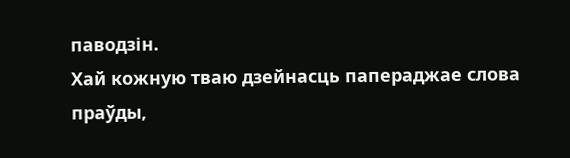паводзін.
Хай кожную тваю дзейнасць папераджае слова праўды,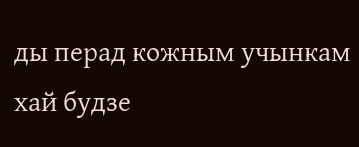ды перад кожным учынкам хай будзе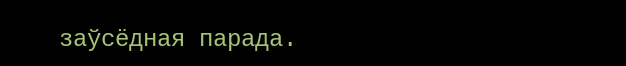заўсёдная парада.